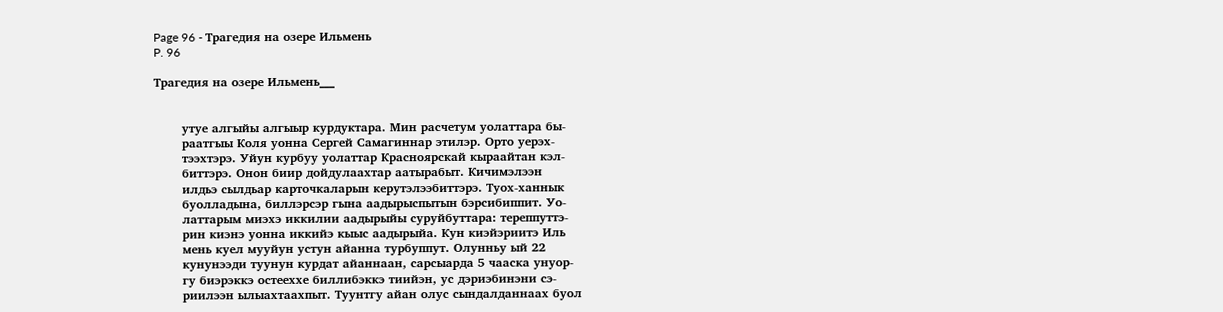Page 96 - Трагедия на озере Ильмень
P. 96

Трагедия на озере Ильмень___


       утуе алгыйы алгыыр курдуктара. Мин расчетум уолаттара бы-
       раатгыы Коля уонна Сергей Самагиннар этилэр. Орто уерэх-
       тээхтэрэ. Уйун курбуу уолаттар Красноярскай кыраайтан кэл-
       биттэрэ. Онон биир дойдулаахтар аатырабыт. Кичимэлээн
       илдьэ сылдьар карточкаларын керутэлээбиттэрэ. Туох-ханнык
       буолладына, биллэрсэр гына аадырыспытын бэрсибиппит. Уо-
       латтарым миэхэ иккилии аадырыйы суруйбуттара: тереппуттэ-
       рин киэнэ уонна иккийэ кыыс аадырыйа. Кун киэйэриитэ Иль
       мень куел мууйун устун айанна турбуппут. Олунньу ый 22
       кунунээди туунун курдат айаннаан, сарсыарда 5 чааска унуор-
       гу биэрэккэ остееххе биллибэккэ тиийэн, ус дэриэбинэни сэ-
       риилээн ылыахтаахпыт. Туунтгу айан олус сындалданнаах буол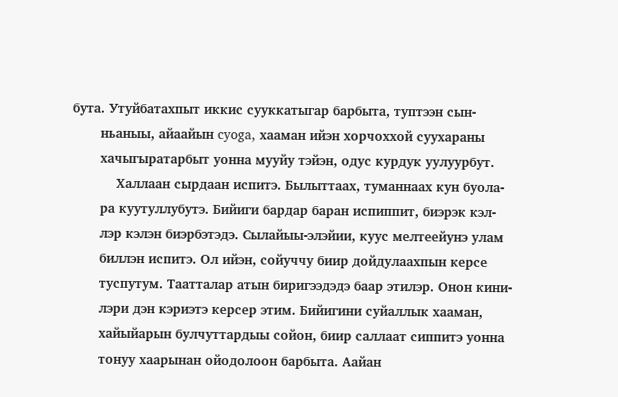бута. Утуйбатахпыт иккис сууккатыгар барбыта, туптээн сын-
       ньаныы, айаайын cyoga, хааман ийэн хорчоххой суухараны
       хачыгыратарбыт уонна мууйу тэйэн, одус курдук уулуурбут.
           Халлаан сырдаан испитэ. Былыттаах, туманнаах кун буола-
       ра куутуллубутэ. Бийиги бардар баран испиппит, биэрэк кэл-
       лэр кэлэн биэрбэтэдэ. Сылайыы-элэйии, куус мелтеейунэ улам
       биллэн испитэ. Ол ийэн, сойуччу биир дойдулаахпын керсе
       туспутум. Таатталар атын биригээдэдэ баар этилэр. Онон кини-
       лэри дэн кэриэтэ керсер этим. Бийигини суйаллык хааман,
       хайыйарын булчуттардыы сойон, биир саллаат сиппитэ уонна
       тонуу хаарынан ойодолоон барбыта. Аайан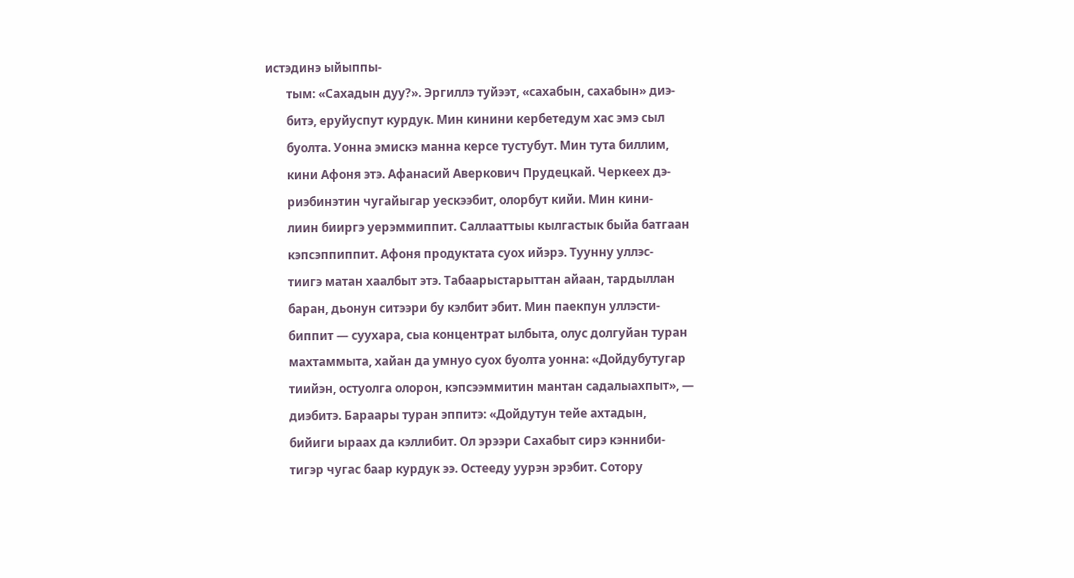истэдинэ ыйыппы-
       тым: «Сахадын дуу?». Эргиллэ туйээт, «сахабын, сахабын» диэ-
       битэ, еруйуспут курдук. Мин кинини кербетедум хас эмэ сыл
       буолта. Уонна эмискэ манна керсе тустубут. Мин тута биллим,
       кини Афоня этэ. Афанасий Аверкович Прудецкай. Черкеех дэ-
       риэбинэтин чугайыгар уескээбит, олорбут кийи. Мин кини-
       лиин бииргэ уерэммиппит. Саллааттыы кылгастык быйа батгаан
       кэпсэппиппит. Афоня продуктата суох ийэрэ. Туунну уллэс-
       тиигэ матан хаалбыт этэ. Табаарыстарыттан айаан, тардыллан
       баран, дьонун ситээри бу кэлбит эбит. Мин паекпун уллэсти-
       биппит — суухара, сыа концентрат ылбыта, олус долгуйан туран
       махтаммыта, хайан да умнуо суох буолта уонна: «Дойдубутугар
       тиийэн, остуолга олорон, кэпсээммитин мантан садалыахпыт», —
       диэбитэ. Бараары туран эппитэ: «Дойдутун тейе ахтадын,
       бийиги ыраах да кэллибит. Ол эрээри Сахабыт сирэ кэнниби-
       тигэр чугас баар курдук ээ. Остееду уурэн эрэбит. Сотору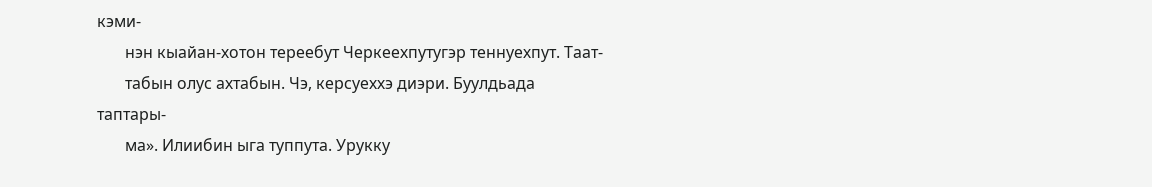кэми-
       нэн кыайан-хотон тереебут Черкеехпутугэр теннуехпут. Таат-
       табын олус ахтабын. Чэ, керсуеххэ диэри. Буулдьада таптары-
       ма». Илиибин ыга туппута. Урукку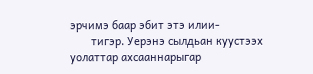эрчимэ баар эбит этэ илии-
       тигэр. Уерэнэ сылдьан куустээх уолаттар ахсааннарыгар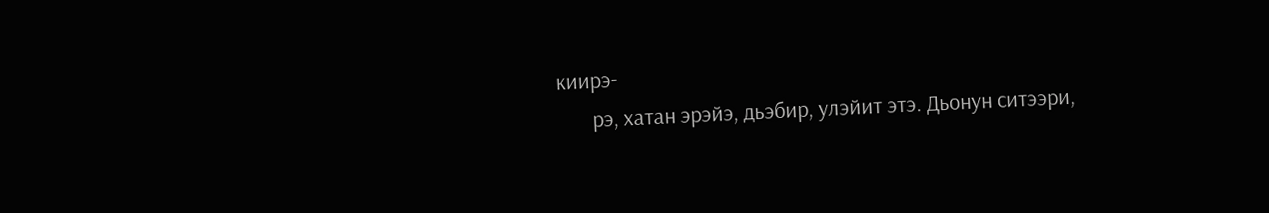киирэ-
       рэ, хатан эрэйэ, дьэбир, улэйит этэ. Дьонун ситээри,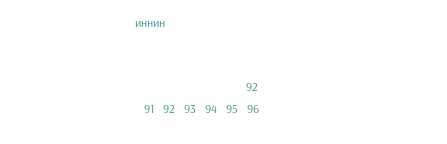иннин


                                     92
   91   92   93   94   95   96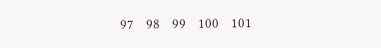97   98   99   100   101